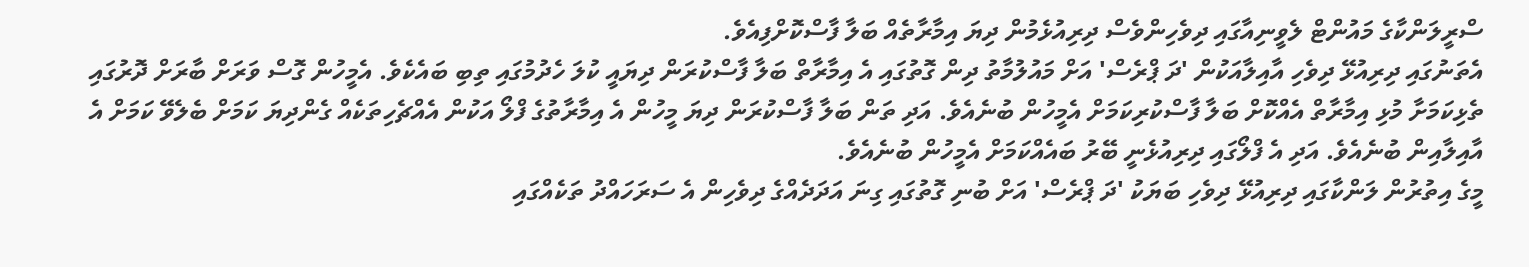ސްރީލަންކާގެ މައުންޓް ލެވީނިއާގައި ދިވެހިންވެސް ދިރިއުޅެމުން ދިޔަ އިމާރާތެއް ބަލާ ފާސްކޮށްފިއެވެ.
އެތަނުގައި ދިރިއުޅޭ ދިވެހި އާއިލާއަކުން 'ދަ ޕްރެސް' އަށް މައުލުމާތު ދިން ގޮތުގައި އެ އިމާރާތް ބަލާ ފާސްކުރަން ދިޔައީ ކުލަ ހެދުމުގައި ތިބި ބައެކެވެ. އެމީހުން ގޮސް ވަރަށް ބާރަށް ދޮރުގައި ތެޅިކަމަށާ މުޅި އިމާރާތް އެއްކޮށް ބަލާ ފާސްކުރިކަމަށް އެމީހުން ބުނެއެވެ. އަދި ތަން ބަލާ ފާސްކުރަން ދިޔަ މީހުން އެ އިމާރާތުގެ ފްލޯ އަކުން އެއްޗެހިތަކެއް ގެންދިޔަ ކަމަށް ބެލެވޭ ކަމަށް އެ އާއިލާއިން ބުނެއެވެ. އަދި އެ ފްލޯގައި ދިރިއުޅެނީ ބޭރު ބައެއްކަމަށް އެމީހުން ބުނެއެވެ.
މީގެ އިތުރުން ލަންކާގައި ދިރިއުޅޭ ދިވެހި ބަޔަކު 'ދަ ޕްރެސް' އަށް ބުނި ގޮތުގައި ގިނަ އަދަދެއްގެ ދިވެހިން އެ ސަރަހައްދު ތަކެއްގައި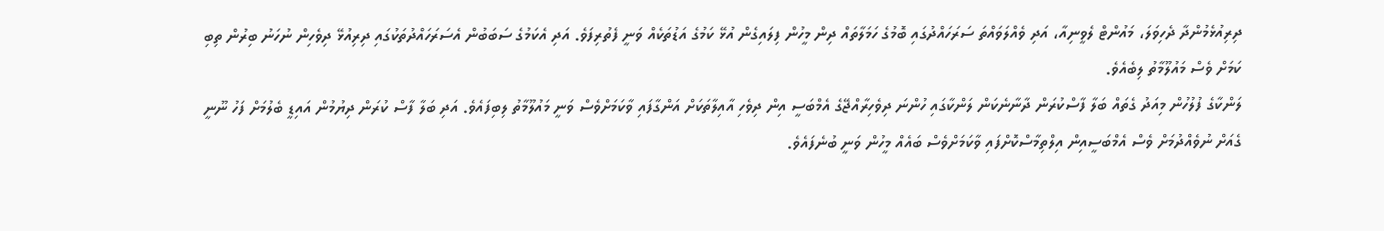ދިރިއުޅެމުންދާ ދެހިވަލަ، މައުންޓް ލެވީނިއާ، އަދި ވެއްލަވައްތަ ސަރަހައްދުގައި ބޮމުގެ ހަމަލާތައް ދިން މީހުން ފިލައިގެން އުޅޭ ކަމުގެ އަޑުތަކެއް ވަނީ ފެތުރިފަވެ. އަދި އެކަމުގެ ސަބަބުން އެސަރަހައްދުތަކުގައި ދިރިއުޅޭ ދިވެހިން ނުހަނު ބިރުން ތިބި ކަމަށް ވެސް މައުލޫމާތު ލިބެއެވެ.
ލަންކާގެ ފުލުހުން މިއަދު ގެތައް ބަލާ ފާސްކުރަން ދާނާނެކަން ލަންކާގައި ހުންނަ ދިވެހިރާއްޖޭގެ އެމްބަސީ އިން ދިވެހި އާއިލާތަކަށް އަންގާފައި ވާކަމަށްވެސް ވަނީ މައުލޫމާތު ލިބިފައެވެ. އަދި ބަލާ ފާސް ކުރަން ދިޔުމުން އައިޑީ ބެލުމަށް ފަހު ނޫނީ ގެއަށް ނުވެއްދުމަށް ވެސް އެމްބަސީއިން އިލްތިމާސްކޮށްފައި ވާކަމަށްވެސް ބައެއް މީހުން ވަނީ ބުނެފައެވެ.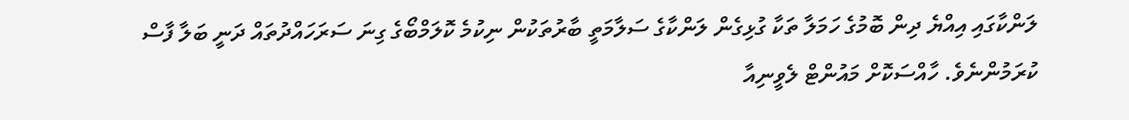ލަންކާގައި އިއްޔެ ދިން ބޮމުގެ ހަމަލާ ތަކާ ގުޅިގެން ލަންކާގެ ސަލާމަތީ ބާރުތަކުން ނިކުމެ ކޮލަމްބޯގެ ގިނަ ސަރަހައްދުތައް ދަނީ ބަލާ ފާސް ކުރަމުންނެވެ. ހާއްސަކޮށް މައުންޓް ލެވީނިއާ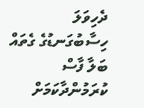ދެހިވަލަ ހިސާބުގަނޑުގެ ގެތައް ބަލާ ފާސް ކުރަމުންދާކަމަށް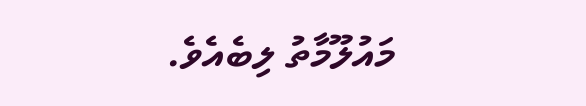މައުލޫމާތު ލިބެއެވެ.